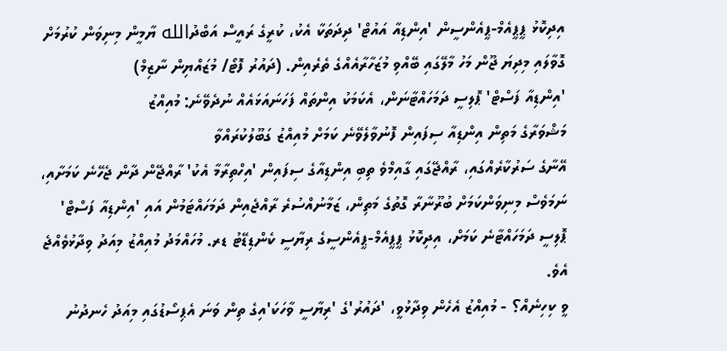އިދިކޮޅު ޕީޕީއެމް-ޕީއެންސީން 'އިންޑިއާ އައުޓް' ދިދަތަކާ އެކު، ކުރީގެ ރައީސް އަބްދުالله ޔާމީން މިނިވަން ކުރުމަށް ގޮވާލައި މިދިޔަ ޖޫން މަހު މާލޭގައި ބޭއްވި މުޒަހާރާއެއްގެ ތެރެއިން. (ދައުރު ފޮޓޯ/ މުޒައްޔިން ނާޒިމް)
'އިންޑިއާ ފަސްޓް' ޕޮލިސީ ދަމަހައްޓާނަން، އެކަމަކު އިންތައް ފަހަނައަޅައެއް ނުދެވޭނެ: މުއިއްޒު
މަޝްވަރާގެ މަތިން އިންޑިއާ ސިފައިން ފޮނުވާލެވޭނެ ކަމަށް މުއިއްޒު ގަބޫލުކުރައްވާ
އޭނާގެ ސަރުކާރެއްގައި، ރާއްޖޭގައި ގާއިމްވެ ތިބި އިންޑިއާގެ ސިފައިން 'އިހްތިރާމާ އެކު' ރާއްޖޭން ދާން ޖެހޭނެ ކަމަށާއި، ނަމަވެސް މިނިވަންކަމަށް ބުރޫނާރާ ގޮތުގެ މަތިން، ޒަމާނުއްސުރެ ރާއްޖެއިން ދަމަހައްޓަމުން އައި 'އިންޑިއާ ފަސްޓް' ޕޮލިސީ ދަމަހައްޓާނެ ކަމަށް، އިދިކޮޅު ޕީޕީއެމް-ޕީއެންސީގެ ރިޔާސީ ކެންޑިޑޭޓު ޑރ. މުހައްމަދު މުއިއްޒު މިއަދު ވިދާޅުވެއްޖެ އެވެ.
ވީ ކިހިނެއް؟ - މުއިއްޒު އެހެން ވިދާޅުވީ، 'ދައުރު'ގެ 'ރިޔާސީ ވާހަކަ'އިގެ ތިން ވަނަ އެޕިސޯޑުގައި މިއަދު ހެނދުނު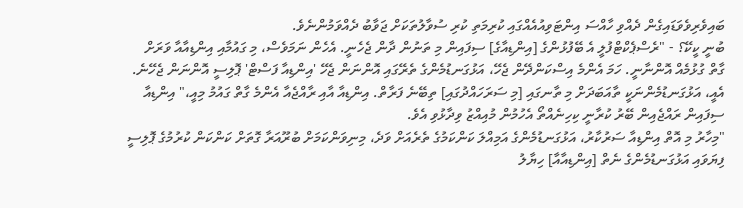ބައިވެރިވެވަޑައިގެން ދެއްވި ހާއްސަ އިންޓަވިއުއެއްގައި ކުރިމަތި ކުރި ސުވާލުތަކަށް ޖަވާބު ދެއްވަމުންނެވެ.
ބުނީ ކީކޭ؟ - "ރެސްޕެކްޓްފުލީ އެ ބޭފުޅުންގެ [އިންޑިއާގެ] ސިފައިން މި ތަނުން ދާން ޖެހެނީ. އެހެން ނަމަވެސް، މި ގައުމާއި އިންޑިއާއާ ވަރަށް ގާތް ގުޅުމެއް އޮންނާނީ. ހަމަ އެންމެ އިސްކަންދޭން ޖެހޭ، އަޅުގަނޑުމެންގެ ތެރޭގައި އޮންނަން ޖެހޭ 'އިންޑިއާ ފަސްޓް' ޕޮލިސީ އޮންނަން ޖެހޭނެ. އެއީ، އަޅުގަނޑުމެންނަކީ ތާއަބަދަށް މި ތާނގައި [މި ސަރަހައްދުގައި] ތިބޭނެ ފަރާތް. އިންޑިއާ އާއި ރާއްޖެއާ އެންމެ ގާތް ގައުމު މިއީ،" އިންޑިއާ ސިފައިން ރައްޖެއިން ބޭރު ކުރާނީ ކިހިނެއްތޯ އެހުމުން މުއިއްޒު ވިދާޅުވި އެވެ.
"މިހާރު މި އޮތް އިންޑިއާ ސަރުކާރު، އަޅުގަނޑުމެންގެ އަމިއްލަ ކަންކަމުގެ ތެރެއަށް ވަދެ، މިނިވަންކަމަށް ބުރޫއަރާ ގޮތަށް ކަންކަން ކުރުމުގެ ޕޮލިސީ ފިޔަވައި އަޅުގަނޑުމެންގެ ނެތް [އިންޑިއާއާ] ހިޔާލު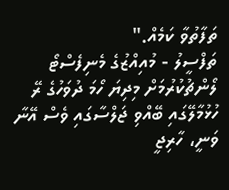ތަފާތުވާ ކަމެއް."
ތަފްސީލު - މުއިއްޒުގެ މެނިފެސްޓޯ ލޯންޗުކުރުމަށް މިދިޔަ ހޯމަ ދުވަހުގެ ރޭ ހުޅުމާލޭގައި ބޭއްވި ޖަލްސާގައި ވެސް އޭނާ ވަނީ، ހާރިޖީ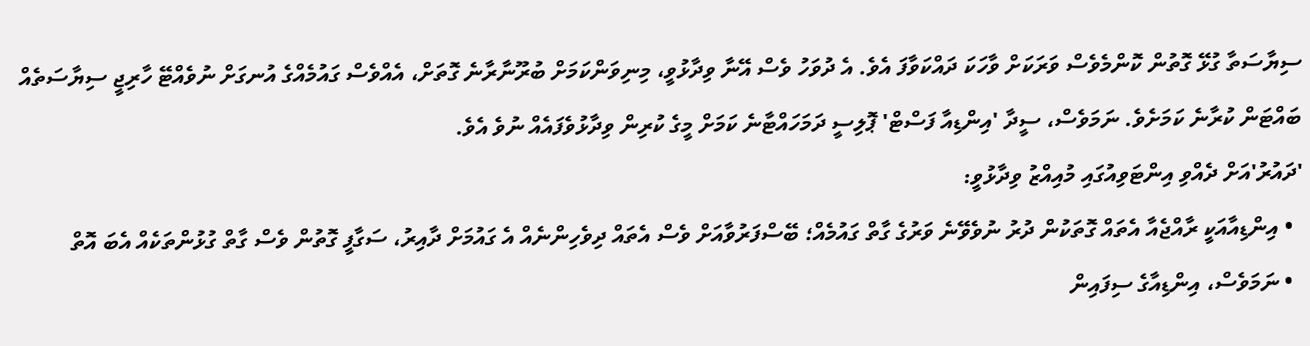ސިޔާސަތާ ގުޅޭ ގޮތުން ކޮންމެވެސް ވަރަކަށް ވާހަކަ ދައްކަވާފަ އެވެ. އެ ދުވަހު ވެސް އޭނާ ވިދާޅުވީ، މިނިވަންކަމަށް ބުރޫނާރާނެ ގޮތަށް، އެއްވެސް ގައުމެއްގެ އުނގަށް ނުވެއްޓޭ ހާރިޖީ ސިޔާސަތެއް ބައްޓަން ކުރާނެ ކަމަށެވެ. ނަމަވެސް، ސީދާ 'އިންޑިއާ ފަސްޓް' ޕޮލިސީ ދަމަހައްޓާނެ ކަމަށް މީގެ ކުރިން ވިދާޅުވެފައެއް ނުވެ އެވެ.
'ދައުރު'އަށް ދެއްވި އިންޓަވިއުގައި މުއިއްޒު ވިދާޅުވީ:
  • އިންޑިއާއަކީ ރާއްޖެއާ އެތައް ގޮތަކުން ދުރު ނުވެވޭނެ ވަރުގެ ގާތް ގައުމެއް؛ ބޭސްފަރުވާއަށް ވެސް އެތައް ދިވެހިންނެއް އެ ގައުމަށް ދާއިރު، ސަގާފީ ގޮތުން ވެސް ގާތް ގުޅުންތަކެއް އެބަ އޮތް
  • ނަމަވެސް، އިންޑިއާގެ ސިފައިން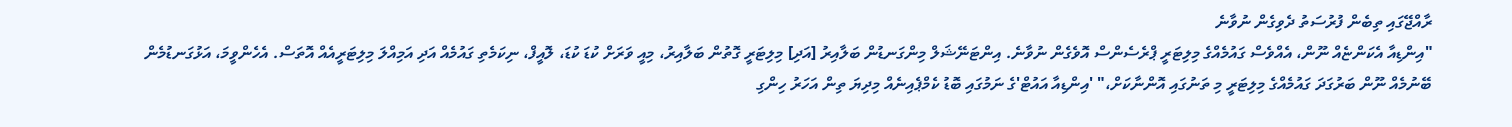ރާއްޖޭގައި ތިބެން ފުރުސަތު ދެވިގެން ނުވާނެ
"އިންޑިއާ އެކަންޏެއް ނޫން، އެއްވެސް ގައުމެއްގެ މިލިޓަރީ ޕްރެސެންސް އޮވެގެން ނުވާނެ. އިންޓަނޭޝަލް މިންގަނޑުން ބަލާއިރު [އަދި] މިލިޓަރީ ގޮތުން ބަލާއިރު، މިއީ ވަރަށް ކުޑަ ކުޑަ، ލޮއީފް، ނިކަމެތި ގައުމެއް އަދި އަމިއްލަ މިލިޓަރީއެއް އޮތަސް. އެހެންވީމަ، އަޅުގަނޑުމެން ބޭނުމެއް ނޫން ބަރުގަދަ ގައުމެއްގެ މިލިޓަރީ މި ތަނުގައި އޮންނާކަށް،" 'އިންޑިއާ އައުޓް'ގެ ނަމުގައި ބޮޑު ކެމްޕެއިނެއް މިދިޔަ ތިން އަހަރު ހިންގި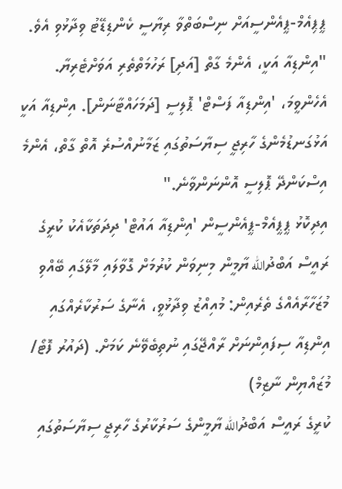ޕީޕިއެމް-ޕީއެންސީއަށް ނިސްބަތްވާ ރިޔާސީ ކެންޑިޑޭޓު ވިދާޅުވި އެވެ.
"އިންޑިއާ އަކީ، އެންމެ ގާތް [އަދި] ރަހުމަތްތެރި އަވަށްޓެރިޔާ. އެހެންވީމަ، 'އިންޑިއާ ފަސްޓް' ޕޮލިސީ [ދަމަހައްޓާނަން]. އިންޑިއާ އަކީ އަޅުގަނޑުމެންގެ ހާރިޖީ ސިޔާސަތުގައި ޒަމާނުއްސުރެ އޮތް ގާތް، އެންމެ އިސްކަންދޭ ޕޮލިސީ އޮންނަންވާނެ."
އިދިކޮޅު ޕީޕީއެމް-ޕީއެންސީން 'އިންޑިއާ އައުޓް' ދިދަތަކާއެކު ކުރީގެ ރައީސް އަބްދުالله ޔާމީން މިނިވަން ކުރުމަށް ގޮވާލައި މާލޭގައި ބޭއްވި މުޒަހާރާއެއްގެ ތެރެއިން: މުއިއްޒު ވިދާޅުވީ، އެނާގެ ސަރުކާރެއްގައި އިންޑިއާ ސިފައިންނަށް ރާއްޖޭގައި ނުތިބެވޭނެ ކަމަށް. (ދައުރު ފޮޓޯ/ މުޒައްޔިން ނާޒިމް)
ކުރީގެ ރައީސް އަބްދުالله ޔާމީންގެ ސަރުކާރުގެ ހާރިޖީ ސިޔާސަތުގައި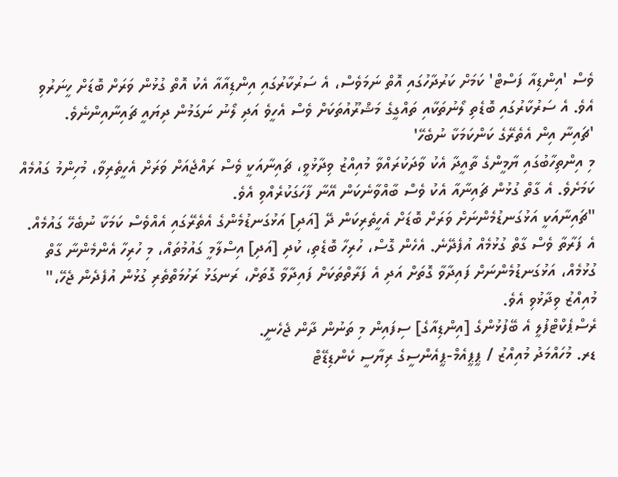ވެސް 'އިންޑިއާ ފަސްޓް' ކަމަށް ކަރުދާހުގައި އޮތް ނަމަވެސް، އެ ސަރުކާރުގައި އިންޑިއާއާ އެކު އޮތް ގުޅުން ވަރަށް ބޮޑަށް ހީނަރުވި އެވެ. އެ ސަރުކާރުގައި ބޮޑެތި ލޯނުތަކާއި ތައްގީގެ މަޝްރޫއުތަކަށް ވެސް އެހީވެ އަދި ލޯނު ނަގަމުން ދިޔައީ ޗައިނާއިންނެވެ.
'ޗައިނާ އިން އެތެރޭގެ ކަންކަމަކާ ނުބެހޭ'
މި އިންތިހާބުގައި ޔާމީންގެ ތާއީދާ އެކު ވާދަކުރައްވާ މުއިއްޒު ވިދާޅުވީ، ޗައިނާއަކީ ވެސް ރައްޖެއަށް ވަރަށް އެހީތެރިވާ، މުހިންމު ގައުމެއް ކަމަށެވެ. އެ ގާތް ގުޅުން ޗައިނާއާ އެކު ވެސް ބާއްވާނެކަން އޭނާ ފާހަގަކުރެއްވި އެވެ.
"ޗައިނާއަކީ އަޅުގަނޑުމެންނަށް ވަރަށް ބޮޑަށް އެހީތެރިކަން ދޭ [އަދި] އަޅުގަނޑުމެންގެ އެތެރޭގައި އެއްވެސް ކަމަކާ ނުބެހޭ ގައުމެއް. އެ ފަރާތާ ވެސް ގާތް ގުޅުމެއް އުފެދޭނެ. އެހެން ގޮސް، ހުރިހާ ބޮޑެތި، ކުދި [އަދި] އިސްލާމީ ގައުމުތައް، މި ހުރިހާ އެންމެންނާ ގާތް ގުޅުމެއް، އަޅުގަނޑުމެންނަށް ފައިދާވާ ގޮތަށް އަދި އެ ފަރާތްތަކަށް ފައިދާވާ ގޮތަށް، ރަނގަޅު ރަހުމަތްތެރި ގުޅުން އުފެދެން ޖެހޭ،" މުއިއްޒު ވިދާޅުވި އެވެ.
ރެސްޕެކްޓްފުލީ އެ ބޭފުޅުންގެ [އިންޑިއާގެ] ސިފައިން މި ތަނުން ދާން ޖެހެނީ.
ޑރ. މުހައްމަދު މުއިއްޒު / ޕީޕީއެމް-ޕީއެންސީގެ ރިޔާސީ ކެންޑިޑޭޓް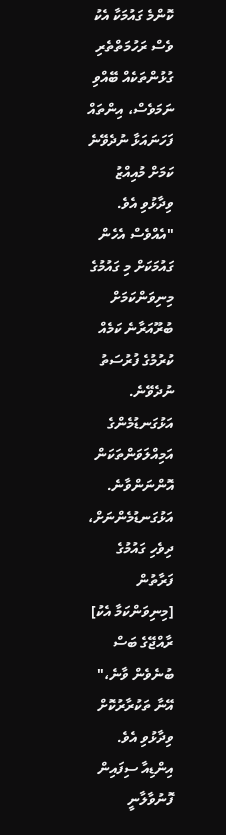ކޮންމެ ގައުމަކާ އެކު ވެސް ރަހުމަތްތެރި ގުޅުންތަކެއް ބޭއްވި ނަމަވެސް، އިންތައް ފަހަނައަޅާ ނުދެވޭނެ ކަމަށް މުއިއްޒު ވިދާޅުވި އެވެ.
"އެއްވެސް އެހެން ގައުމަކަށް މި ގައުމުގެ މިނިވަންކަމަށް ބުރޫއަރާނެ ކަމެއް ކުރުމުގެ ފުރުސަތު ނުދެވޭނެ. އަޅުގަނޑުމެންގެ އަމިއްލަވަންތަކަން އޮންނަންވާނެ. އަޅުގަނޑުމެންނަށް، ދިވެހި ގައުމުގެ ފަރާތުން [މިނިވަންކަމާ އެކު] ރާއްޖޭގެ ބަސް ބުނެވެން ވާނެ،" އޭނާ ތަކުރާރުކޮށް ވިދާޅުވި އެވެ.
އިންޑިއާ ސިފައިން ފޮނުވާލާނީ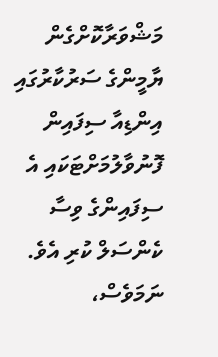މަޝްވަރާކޮށްގެން
ޔާމީންގެ ސަރުކާރުގައި އިންޑިއާ ސިފައިން ފޮނުވާލުމަށްޓަކައި އެ ސިފައިންގެ ވިސާ ކެންސަލް ކުރި އެވެ. ނަމަވެސް،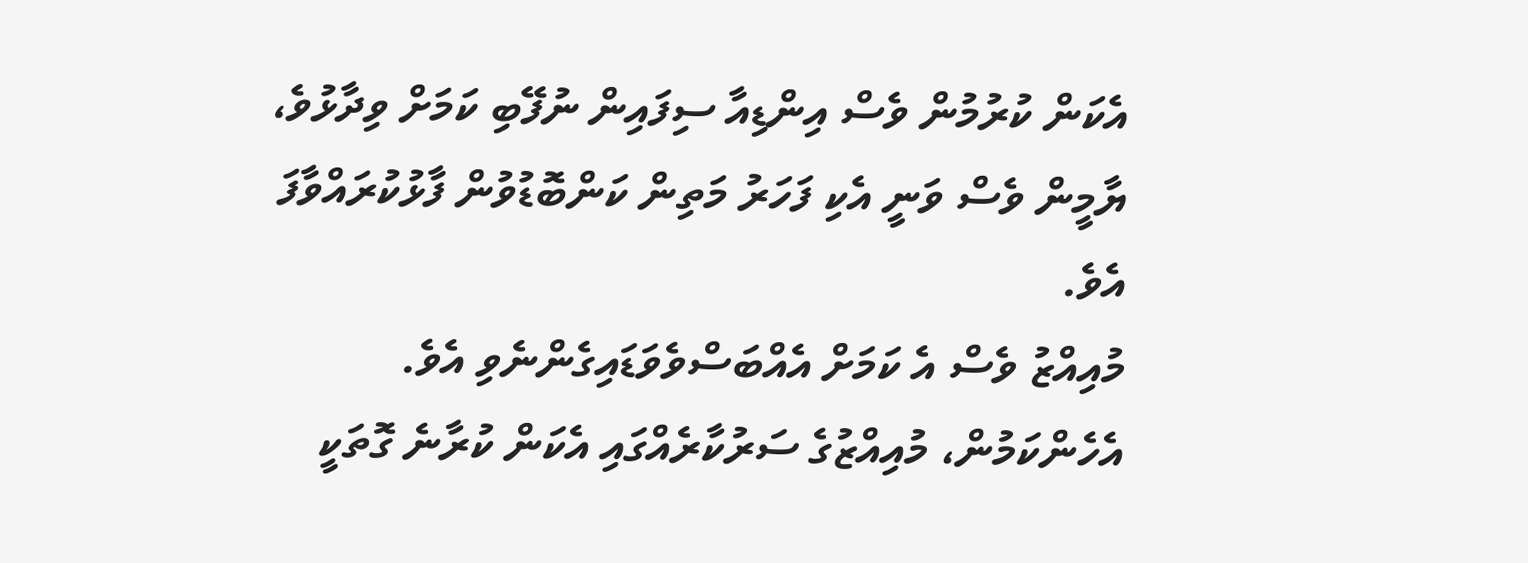އެކަން ކުރުމުން ވެސް އިންޑިއާ ސިފައިން ނުފޭބި ކަމަށް ވިދާޅުވެ، ޔާމީން ވެސް ވަނީ އެކި ފަހަރު މަތިން ކަންބޮޑުވުން ފާޅުކުރައްވާފަ އެވެ.
މުއިއްޒު ވެސް އެ ކަމަށް އެއްބަސްވެވަޑައިގެންނެވި އެވެ. އެހެންކަމުން، މުއިއްޒުގެ ސަރުކާރެއްގައި އެކަން ކުރާނެ ގޮތަކީ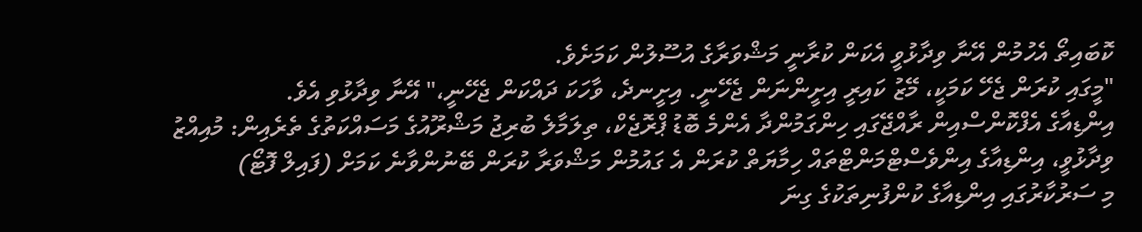ކޮބައިތޯ އެހުމުން އޭނާ ވިދާޅުވީ އެކަން ކުރާނީ މަޝްވަރާގެ އުސޫލުން ކަމަށެވެ.
"މީގައި ކުރަން ޖެހޭ ކަމަކީ، މޭޒު ކައިރީ އިށީންނަން ޖެހޭނީ. އިށީނދެ، ވާހަކަ ދައްކަން ޖެހޭނީ،" އޭނާ ވިދާޅުވި އެވެ.
އިންޑިއާގެ އެފްކޮންސްއިން ރާއްޖޭގައި ހިންގަމުންދާ އެންމެ ބޮޑު ޕްރޮޖެކް، ތިލަމާލެ ބުރިޖު މަޝްރޫއުގެ މަސައްކަތުގެ ތެރެއިން: މުއިއްޒު ވިދާޅުވީ، އިންޑިއާގެ އިންވެސްޓްމަންޓްތައް ހިމާޔަތް ކުރަން އެ ގައުމުން މަޝްވަރާ ކުރަން ބޭނުންވާނެ ކަމަށް (ފައިލް ފޮޓޯ)
މި ސަރުކާރުގައި އިންޑިއާގެ ކުންފުނިތަކުގެ ގިނަ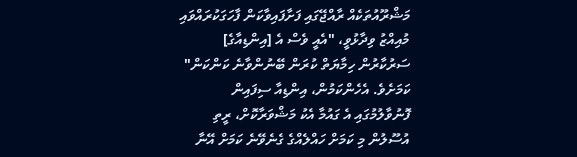މަޝްރޫއުތަކެއް ރާއްޖޭގައި ފަށާފައިވާކަން ފާހަގަކުރައްވައި މުއިއްޒު ވިދާޅުވީ، "އެއީ ވެސް އެ [އިންޑިއާގެ] ސަރުކާރުން ހިމާޔަތް ކުރަން ބޭނުންވާނެ ކަންކަން" ކަމަށެވެ. އެހެންކަމުން، އިންޑިއާ ސިފައިން ފޮނުވާލުމުގައި އެ ގައުމާ އެކު މަޝްވަރާކޮށް، ރީތި އުސޫލުން މި ކަމަށް ހައްލެއްގެ ގެނެވޭނެ ކަމަށް އޭނާ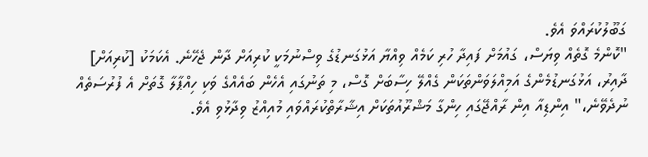ގަބޫލުކުރައްވަ އެވެ.
"ކޮންމެ ގޮތެއް ވިޔަސް، ގައުމަށް ފައިދާ ހުރި ކަމެއް ވިއްޔާ އަޅުގަނޑުގެ ވިސްނުމަކީ ކުރިއަށް ދާން ޖެހޭނެ. އެކަމަކު [ކުރިއަށް] ދާއިރު، އަޅުގަނޑުމެންގެ އަމިއްލަވަންތަކަން ގެއްލޭ ހިސާބަށް ގޮސް، މި ތަނުގައި އެހެން ބައެއްގެ ވަކި ހިއްޕާލާ ގޮތަށް އެ ފުރުސަތެއް ނުދެވޭނެ،" އިންޑިއާ އިން ރާއްޖޭގައި ހިންގާ މަޝްރޫއުތަކަށް އިޝާރާތްކުރައްވައި މުއިއްޒު ވިދާޅުވި އެވެ.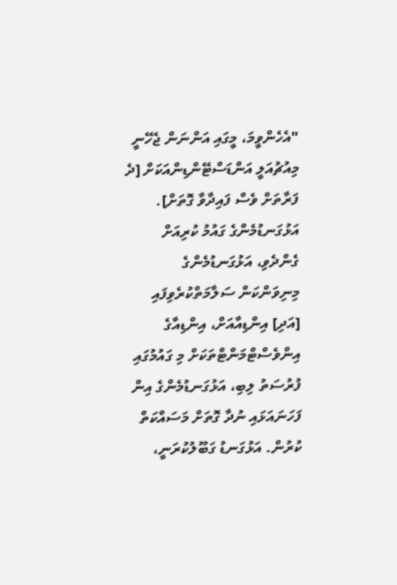"އެހެންވީމަ، މީގައި އަންނަން ޖެހޭނީ މިއުޗުއަލީ އަންޑަސްޓޭންޑިންއަކަށް [ދެ ފަރާތަށް ވެސް ފައިދާވާ ގޮތަށް]. އަޅުގަނޑުމެންގެ ގައުމު ކުރިއަށް ގެންދެވި، އަޅުގަނޑުމެންގެ މިނިވަންކަން ސަލާމަތްކުރެވިފައި [އަދި] އިންޑިއާއަށް، އިންޑިއާގެ އިންވެސްޓްމަންޓްތަކަށް މި ގައުމުގައި ފުރުސަތު ލިބި، އަޅުގަނޑުމެންގެ އިން ފަހަނައަޅައި ނުދާ ގޮތަށް މަސައްކަތް ކުރުން. އަޅުގަނޑު ގަބޫލުކުރަނީ،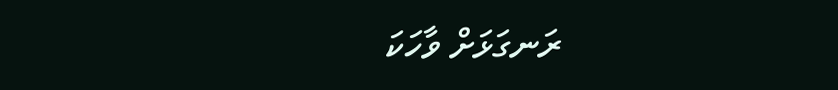ރަނގަޅަށް ވާހަކަ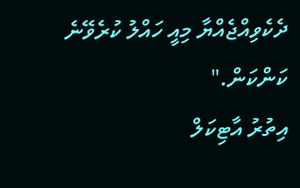ދެކެވިއްޖެއްޔާ މިއީ ހައްލު ކުރެވޭނެ ކަންކަން."
އިތުރު އާޓިކަލް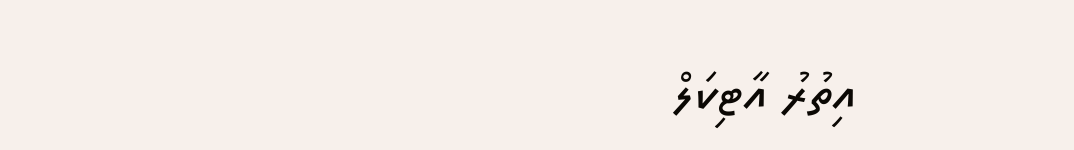އިތުރު އާޓިކަލް